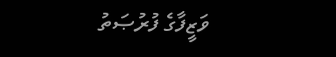ވަޒީފާގެ ފުރުޞަތު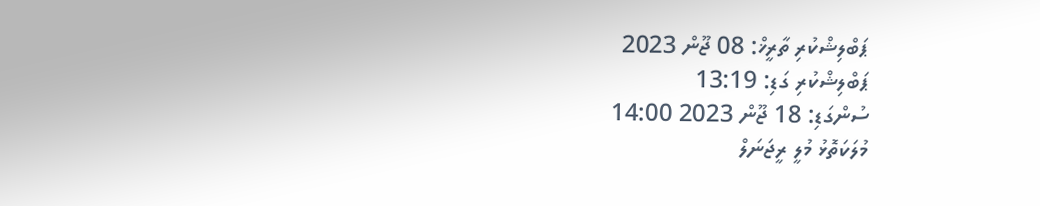ޕަބްލިޝްކުރި ތާރީޚް: 08 ޖޫން 2023
ޕަބްލިޝްކުރި ގަޑި: 13:19
ސުންގަޑި: 18 ޖޫން 2023 14:00
މުލަކަތޮޅު މުލީ ރީޖަނަލް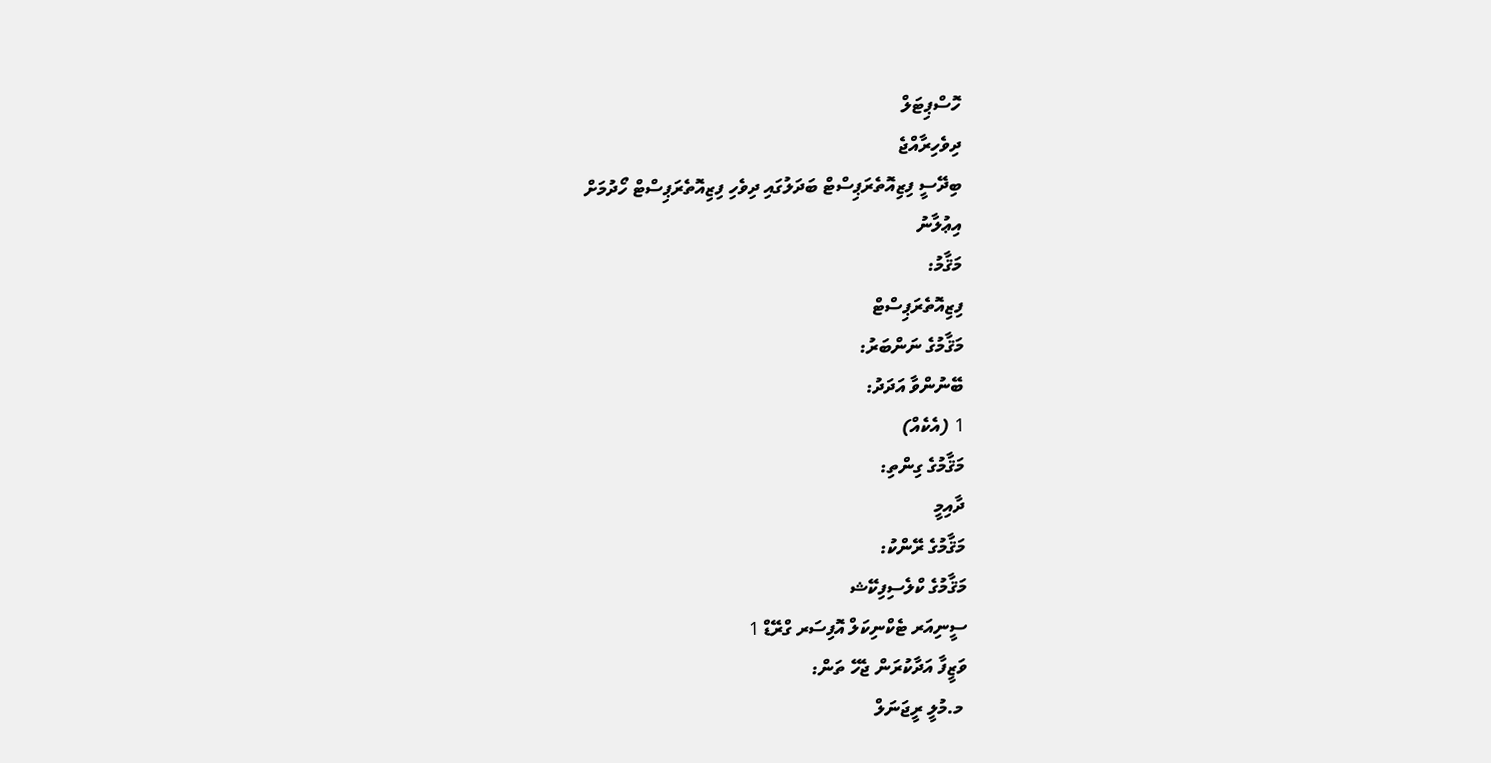ހޮސްޕިޓަލް
ދިވެހިރާއްޖެ
ބިދޭސީ ފިޒިއޮތެރަޕިސްޓް ބަދަލުގައި ދިވެހި ފިޒިއޮތެރަޕިސްޓް ހޯދުމަށް
އިޢުލާނު
މަޤާމު:
ފިޒިއޮތެރަޕިސްޓް
މަޤާމުގެ ނަންބަރު:
ބޭނުންވާ އަދަދު:
1 (އެކެއް)
މަޤާމުގެ ގިންތި:
ދާއިމީ
މަޤާމުގެ ރޭންކު:
މަޤާމުގެ ކްލެސިފިކޭޝ
ސީނިއަރ ޓެކްނިކަލް އޮފިސަރ ގްރޭޑް 1
ވަޒީފާ އަދާކުރަން ޖެހޭ ތަން:
 މ.މުލީ ރީޖަނަލް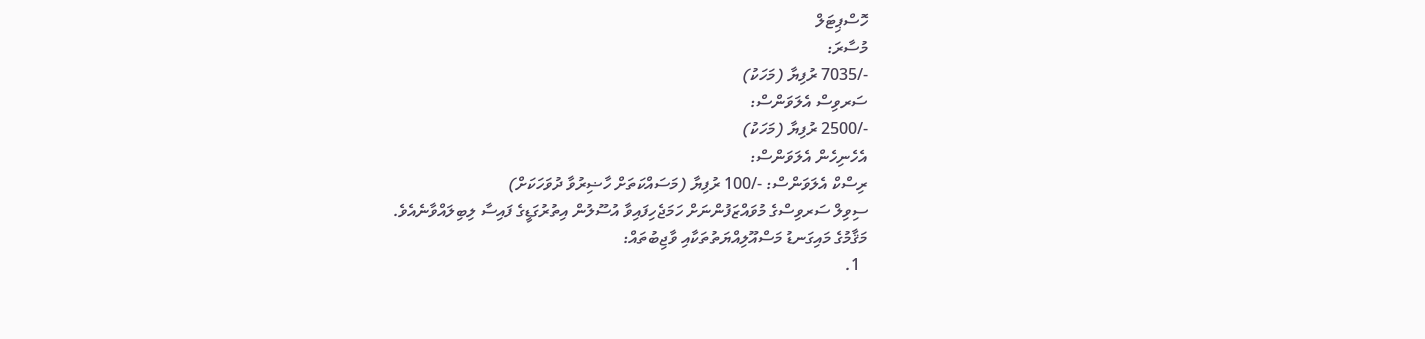ހޮސްޕިޓަލް
މުސާރަ:
-/7035 ރުފިޔާ (މަހަކު)
ސަރވިސް އެލަވަންސް:
-/2500 ރުފިޔާ (މަހަކު)
އެހެނިހެން އެލަވަންސް:
ރިސްކް އެލަވަންސް: -/100 ރުފިޔާ (މަސައްކަތަށް ހާޟިރުވާ ދުވަހަކަށް)
ސިވިލް ސަރވިސްގެ މުވައްޒަފުންނަށް ހަމަޖެހިފައިވާ އުސޫލުން އިތުރުގަޑީގެ ފައިސާ ލިބިލައްވާނެއެވެ.
މަޤާމުގެ މައިގަނޑު މަސްއޫލިއްޔަތުތަކާއި ވާޖިބުތައް:
  1.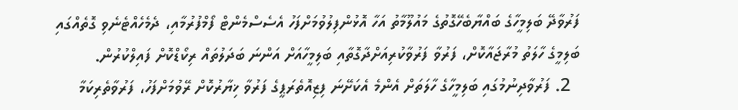ފަރުވާދޭ ބަލިމީހާގެ ބައްޔާބެހޭގޮތުގެ މައުލޫމާތު އަހާ އޮޅުންފިލުވުމަށްފަހު އެސެސްމެންޓް ފޯމްފުރުމާއި، ދެމެހެއްޓެނެވި ގޮތެއްގައި ބަލިމީގެ ހާލަތު މުރާޖައާކޮށް، ފަރުވާ ފަރުވާކުރިއަށްދާގޮތާއި ބަލިމީހާއަށް އަންނަ ބަދަލުތައް ރިކޯޑްކޮށް ފައިލްކުރުން.
  2. ފަރުވާދިނުމުގައި ބަލިމީހާގެ ހާލަތަށް އެންމެ އެކަށޭނަ ފިޒިއޮތެރަޕީގެ ފަރުވާ ޚިޔާރުކޮށް ރޭވުމަށްފަހު، ފަރުވާތެރިކަމާ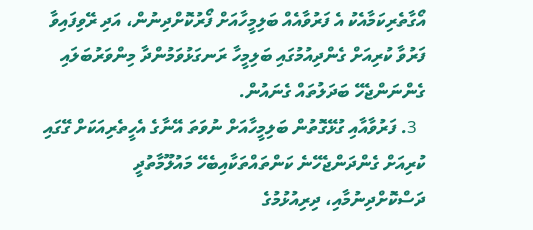އޯގާތެރިކަމާއެކު އެ ފަރުވާއެއް ބަލިމީހާއަށް ފޯރުކޮށްދިނުން، އަދި ރޭވިފައިވާ ފަރުވާ ކުރިއަށް ގެންދިއުމުގައި ބަލިމީހާ ރަނގަޅުވަމުންދާ މިންވަރުބަލައި ގެންނަންޖެހޭ ބަދަލުތައް ގެނައުން.
  3. ފަރުވާއާއި ގުޅޭގޮތުން ބަލިމީހާއަށް ނުވަތަ އޭނާގެ އެހީތެރިއަކަށް ގޭގައި ކުރިއަށް ގެންދަންޖެހޭނެ ކަންތައްތަކާއިބެހޭ މައުލޫމާތުދީ ދަސްކޮށްދިނުމާއި، ދިރިއުޅުމުގެ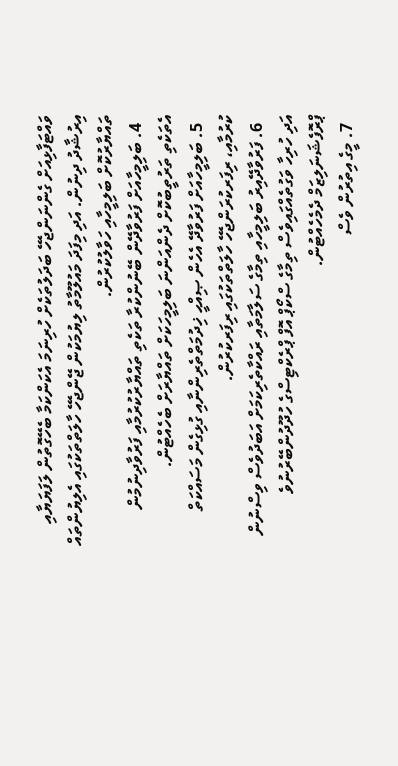ވައްޓަފާޅިއަށް ގެންނަންޖެހޭ ބަދަލުތަކެށް ހުރިނަމަ އެކަންކަމާ ބެހޭގޮތުން ލަފަޔަޔާއި އިރުޝާދު ދިނުން. އަދި މިފަދަ މައުލޫމާތު ލިޔުމަކުން ޖޭންޖެހޭ ހާލަތްތަކުގައި އެލިޔުންތައް ތައްޔާރުކޮށް ބަލިމީހާއި ހަވާލުކުރުން.
  4. ބަލިމީހާއަށް ފަރުވާދޭން ބޭނުންކުރާ ތަކެތި ތައްޔާރުކުރުމާއި ފަރުވާދިނުމުން އެތަކެތި ތަރުތީބުކޮށް ދެންއަންނަ ބަލިމީހަކަށް ތައްޔާރަށް ބެހެއްޓުން.
  5. ބަލިމީހާއަށް ފަރުވާދޭ އެހެން ޞިއްޙީ ޚިދުމަތްތެރިންނާއި ގުޅިގެން މަސައްކަތް ކުރުމާއި، ރިފަރކުރަންޖެހޭ ހާލަތްތަކުގައި ރިފަރކުރުން.
  6. ފަރުވާދޭއިރު ބަލިމީހާއި ތިމާގެ ސަލާމަތާއި ރައްކާތެރިކަމަށް އަބަދުވެސް ވިސްނުން އަދި ހުރިހާ ވަގުތެއްގައިވެސް ތިމާގެ ސްކޯޕް އޮފް ޕްރެކްޓިސްގެ ހުދޫދުންބޭރުނުވެ ޕްރޮފެޝަނަލިޒަމް ދެމެހެއްޓުން.
  7. މީގެ އިތުރުން ވެސް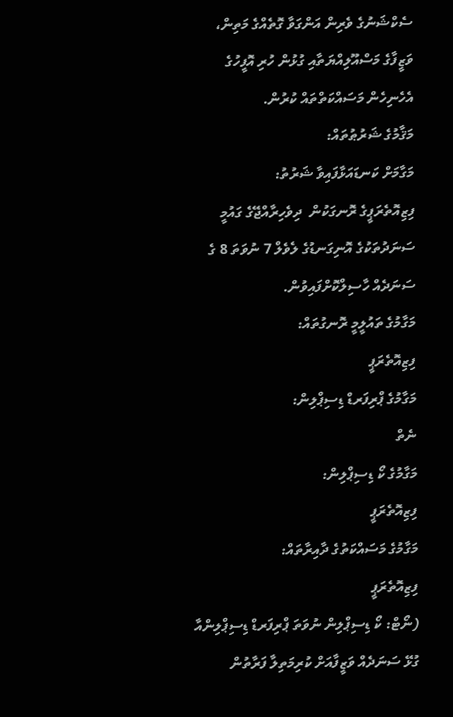ސެކްޝަނުގެ ވެރިން އަންގަވާ ގޮތެއްގެ މަތިން، ވަޒީފާގެ މަސްއޫލިއްޔަތާއި ގުޅުން ހުރި އޮފީހުގެ އެހެނިހެން މަސައްކަތްތައް ކުރުން.
މަޤާމުގެ ޝަރުޠުތައް:
މަގާމަށް ކަނޑައަޅާފައިވާ ޝަރުތު:
ފިޒިއޮތެރަޕީގެ ރޮނގަކުން  ދިވެހިރާއްޖޭގެ ގައުމީ ސަނަދުތަކުގެ އޮނިގަނޑުގެ ލެވެލް 7 ނުވަތަ 8 ގެ ސަނަދެއް ހާސިލްކޮށްފައިވުން.
މަގާމުގެ ތައުލީމީ ރޮނގުތައް:
ފިޒިއޮތެރަޕީ
މަގާމުގެ ޕްރިފަރޑް ޑިސިޕްލިން:
ނެތް
މަގާމުގެ ކޯ ޑިސިޕްލިން:
ފިޒިއޮތެރަޕީ
މަގާމުގެ މަސައްކަތުގެ ދާއިރާތައް:
ފިޒިއޮތެރަޕީ
(ނޯޓް: ކޯ ޑިސިޕްލިން ނުވަތަ ޕްރިފަރޑް ޑިސިޕްލިންއާ ގުޅޭ ސަނަދެއް ވަޒީފާއަށް ކުރިމަތިލާ ފަރާތުން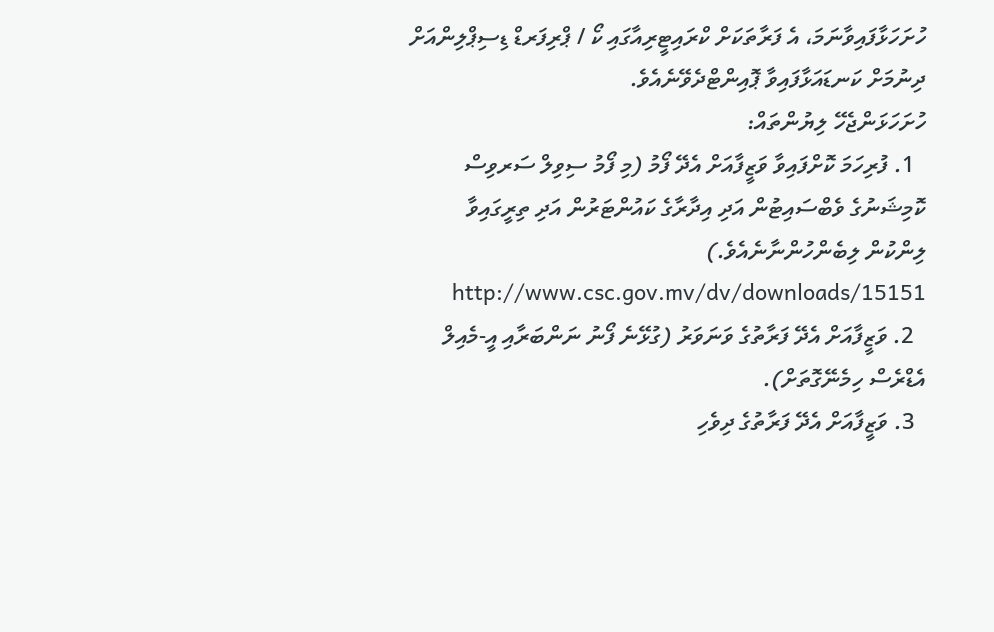ހުށަހަޅާފައިވާނަމަ، އެ ފަރާތަކަށް ކްރައިޓީރިއާގައި ކޯ / ޕްރިފަރޑް ޑިސިޕްލިންއަށް ދިނުމަށް ކަނޑައަޅާފައިވާ ޕޮއިންޓްދެވޭނެއެވެ.
ހުށަހަޅަންޖެހޭ ލިޔުންތައް:
  1. ފުރިހަމަ ކޮށްފައިވާ ވަޒީފާއަށް އެދޭ ފޯމު (މި ފޯމު ސިވިލް ސަރވިސް ކޮމިޝަނުގެ ވެބްސައިޓުން އަދި އިދާރާގެ ކައުންޓަރުން އަދި ތިރީގައިވާ ލިންކުން ލިބެންހުންނާނެއެވެ.) http://www.csc.gov.mv/dv/downloads/15151
  2. ވަޒީފާއަށް އެދޭ ފަރާތުގެ ވަނަވަރު (ގުޅޭނެ ފޯނު ނަންބަރާއި އީ-މެއިލް އެޑްރެސް ހިމެނޭގޮތަށް).
  3. ވަޒީފާއަށް އެދޭ ފަރާތުގެ ދިވެހި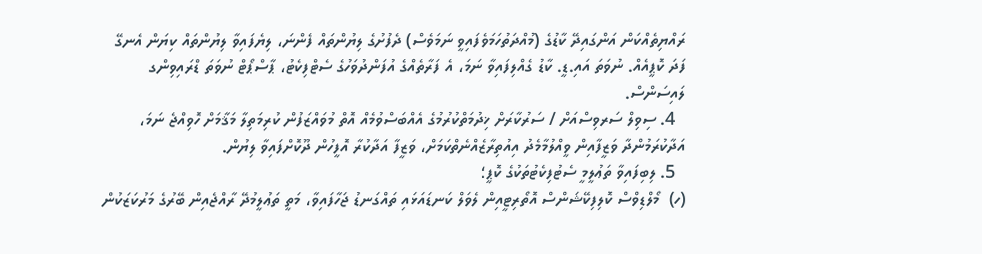ރައްޔިތެއްކަން އަންގައިދޭ ކާޑުގެ (މުއްދަތުހަމަވެފައިވީ ނަމަވެސް) ދެފުށުގެ ލިޔުންތައް ފެންނަ، ލިޔެފައިވާ ލިޔުންތައް ކިޔަން އެނގޭ ފަދަ ކޮޕީއެއް. ނުވަތަ އައި.ޑީ. ކާޑު ގެއްލިފައިވާ ނަމަ، އެ ފަރާތެއްގެ އުފަންދުވަހުގެ ސެޓްފިކެޓު، ޕާސްޕޯޓް ނުވަތަ ޑްރައިވިންގ ލައިސަންސް.
  4. ސިވިލް ސަރވިސްއަށް / ސަރުކާރަށް ޚިދުމަތްކުރުމުގެ އެއްބަސްވުމެއް އޮތް މުވައްޒަފުން ކުރިމަތިލާ މަޤާމަށް ހޮވިއްޖެ ނަމަ، އަދާކުރަމުންދާ ވަޒީފާއިން ވީއްލުމާމެދު އިއުތިރާޒެއްނެތްކަމަށް، ވަޒީފާ އަދާކުރާ އޮފީހުން ދޫކޮށްފައިވާ ލިޔުން.
  5. ލިބިފައިވާ ތަޢުލީމީ ސެޓުފިކެޓުތަކުގެ ކޮޕީ؛
(ހ)  މޯލްޑިވްސް ކޮލިފިކޭޝަންސް އޮތޯރިޓީއިން ލެވަލް ކަނޑައަޅައި ތައްގަނޑު ޖަހާފައިވާ، މަތީ ތަޢުލީމުދޭ ރާއްޖެއިން ބޭރުގެ މަރުކަޒަކުން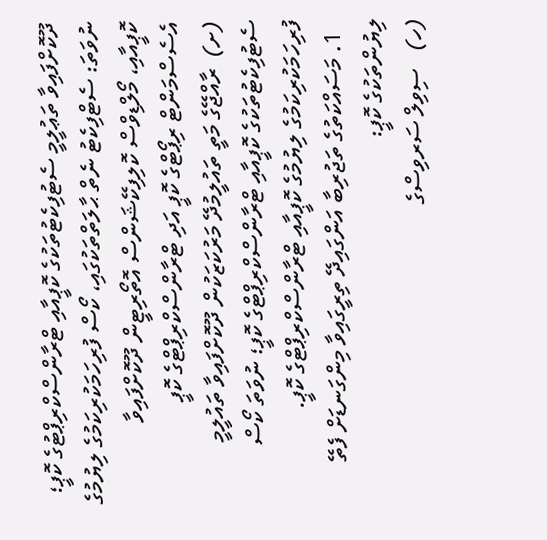ދޫކޮށްފައިވާ ތަޢުލީމީ ސެޓުފިކެޓުތަކުގެ ކޮޕީއާއި ޓްރާންސްކްރިޕްޓުގެ ކޮޕީ؛ ނުވަތަ: ސެޓްފިކެޓު ނެތް ޙާލަތްތަކުގައި، ކޯސް ފުރިހަމަކުރިކަމުގެ ލިޔުމުގެ ކޮޕީއާއި، މޯލްޑިވްސް ކޮލިފިކޭޝަންސް އޮތޯރިޓީން ދޫކޮށްފައިވާ އެސެސްމަންޓް ރިޕޯޓްގެ ކޮޕީ އަދި ޓްރާންސްކްރިޕްޓްގެ ކޮޕީ
(ށ)  ރާއްޖޭގެ މަތީ ތައުލީމުދޭ މަރުކަޒަކުން ދޫކޮށްފައިވާ ތައުލީމީ ސެޓުފިކެޓުތަކުގެ ކޮޕީއާއި ޓްރާންސްކްރިޕްޓްގެ ކޮޕީ؛ ނުވަތަ ކޯސް ފުރިހަމަކުރިކަމުގެ ލިޔުމުގެ ކޮޕީއާއި ޓްރާންސްކްރިޕްޓްގެ ކޮޕީ.
  1. މަސައްކަތުގެ ތަޖުރިބާ އަންގައިދޭ ތިރީގައިވާ މިންގަނޑަށް ފެތޭ ލިޔުންތަކުގެ ކޮޕީ:
(ހ)   ސިވިލް ސަރވިސްގެ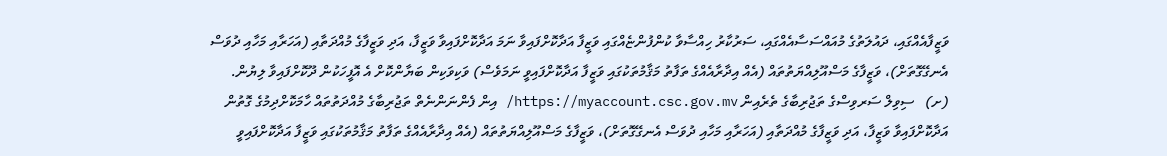ވަޒީފާއެއްގައި، ދައުލަތުގެ މުއައްސަސާއެއްގައި، ސަރުކާރު ހިއްސާވާ ކުންފުންޏެއްގައި ވަޒީފާ އަދާކޮށްފައިވާ ނަމަ އަދާކޮށްފައިވާ ވަޒީފާ، އަދި ވަޒީފާގެ މުއްދަތާއި (އަހަރާއި މަހާއި ދުވަސް އެނގޭގޮތަށް)، ވަޒީފާގެ މަސްއޫލިއްޔަތުތައް (އެއް އިދާރާއެއްގެ ތަފާތު މަޤާމުތަކުގައި ވަޒީފާ އަދާކޮށްފައިވީ ނަމަވެސް) ވަކިވަކިން ބަޔާންކޮށް އެ އޮފީހަކުން ދޫކޮށްފައިވާ ލިޔުން.
(ށ)   ސިވިލް ސަރވިސްގެ ތަޖުރިބާގެ ތެރެއިން https://myaccount.csc.gov.mv/ އިން ފެންނަންނެތް ތަޖުރިބާގެ މުއްދަތުތައް ހާމަކޮށްދިމުގެ ގޮތުން އަދާކޮށްފައިވާ ވަޒީފާ، އަދި ވަޒީފާގެ މުއްދަތާއި (އަހަރާއި މަހާއި ދުވަސް އެނގޭގޮތަށް)، ވަޒީފާގެ މަސްއޫލިއްޔަތުތައް (އެއް އިދާރާއެއްގެ ތަފާތު މަޤާމުތަކުގައި ވަޒީފާ އަދާކޮށްފައިވީ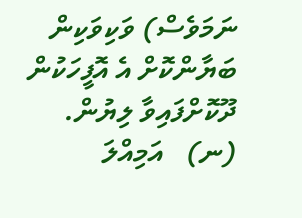ނަމަވެސް) ވަކިވަކިން ބަޔާންކޮށް އެ އޮފީހަކުން ދޫކޮށްފައިވާ ލިޔުން.
(ނ)   އަމިއްލަ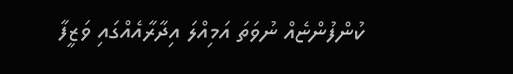ކުންފުންޏެއް ނުވަތަ އަމިއްލަ އިދާރާއެއްގައި ވަޒީފާ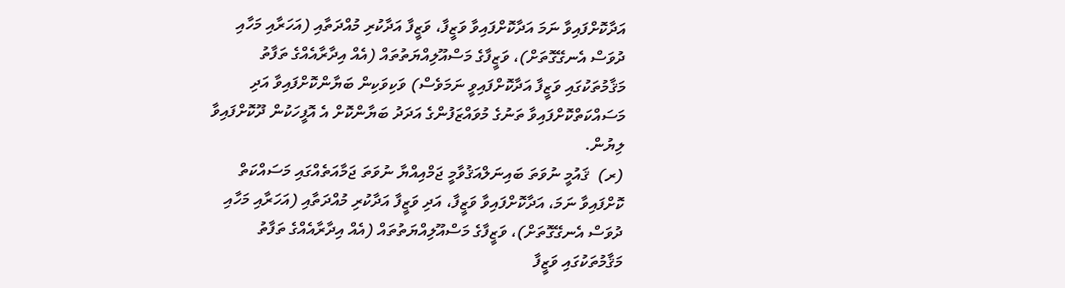އަދާކޮށްފައިވާ ނަމަ އަދާކޮށްފައިވާ ވަޒީފާ، ވަޒީފާ އަދާކުރި މުއްދަތާއި (އަހަރާއި މަހާއި ދުވަސް އެނގޭގޮތަށް)، ވަޒީފާގެ މަސްއޫލިއްޔަތުތައް (އެއް އިދާރާއެއްގެ ތަފާތު މަޤާމުތަކުގައި ވަޒީފާ އަދާކޮށްފައިވީ ނަމަވެސް) ވަކިވަކިން ބަޔާންކޮށްފައިވާ އަދި މަސައްކަތްކޮށްފައިވާ ތަނުގެ މުވައްޒަފުންގެ އަދަދު ބަޔާންކޮށް އެ އޮފީހަކުން ދޫކޮށްފައިވާ ލިޔުން.
(ރ)  ޤައުމީ ނުވަތަ ބައިނަލްއަޤުވާމީ ޖަމްއިއްޔާ ނުވަތަ ޖަމާއަތެއްގައި މަސައްކަތް ކޮށްފައިވާ ނަމަ، އަދާކޮށްފައިވާ ވަޒީފާ، އަދި ވަޒީފާ އަދާކުރި މުއްދަތާއި (އަހަރާއި މަހާއި ދުވަސް އެނގޭގޮތަށް)، ވަޒީފާގެ މަސްއޫލިއްޔަތުތައް (އެއް އިދާރާއެއްގެ ތަފާތު މަޤާމުތަކުގައި ވަޒީފާ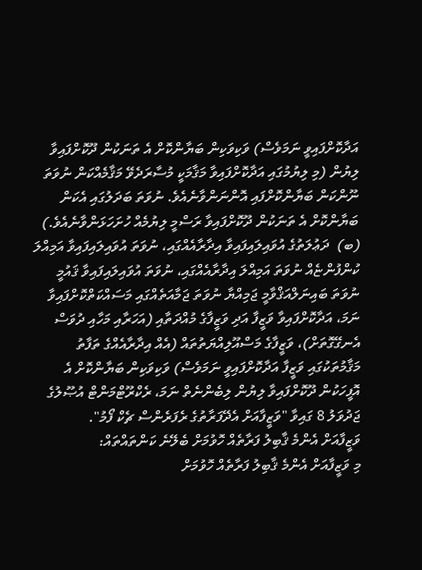އަދާކޮށްފައިވީ ނަމަވެސް) ވަކިވަކިން ބަޔާންކޮށް އެ ތަނަކުން ދޫކޮށްފައިވާ ލިޔުން (މި ލިޔުމުގައި އަދާކޮށްފައިވާ މަޤާމަކީ މުސާރަދެވޭ މަޤާމެއްކަން ނުވަތަ ނޫންކަން ބަޔާންކޮށްފައި އޮންނަންވާނެއެވެ. ނުވަތަ ބަދަލުގައި އެކަން ބަޔާންކޮށް އެ ތަނަކުން ދޫކޮށްފައިވާ ރަސްމީ ލިޔުމެއް ހުށަހަޅަންވާނެއެވެ.)
(ބ)  ދަޢުލަތުގެ އުވައިލައިފައިވާ އިދާރާއެއްގައި، ނުވަތަ އުވައިލައިފައިވާ އަމިއްލަ ކުންފުންޏެއް ނުވަތަ އަމިއްލަ އިދާރާއެއްގައި، ނުވަތަ އުވައިލައިފައިވާ ޤައުމީ ނުވަތަ ބައިނަލްއަޤްވާމީ ޖަމިއްޔާ ނުވަތަ ޖަމާއަތެއްގައި މަސައްކަތްކޮށްފައިވާ ނަމަ، އަދާކޮށްފައިވާ ވަޒީފާ އަދި ވަޒީފާގެ މުއްދަތާއި (އަހަރާއި މަހާއި ދުވަސް އެނގޭގޮތަށް)، ވަޒީފާގެ މަސްއޫލިއްޔަތުތައް (އެއް އިދާރާއެއްގެ ތަފާތު މަޤާމުތަކުގައި ވަޒީފާ އަދާކޮށްފައިވީ ނަމަވެސް) ވަކިވަކިން ބަޔާންކޮށް އެ އޮފީހަކުން ދޫކޮށްފައިވާ ލިޔުން ލިބެންނެތް ނަމަ، ރެކްރޫޓްމަންޓް އުޞޫލުގެ ޖަދުވަލު 8 ގައިވާ "ވަޒީފާއަށް އެދޭފަރާތުގެ ރެފަރެންސް ޗެކް ފޯމު".
ވަޒީފާއަށް އެންމެ ޤާބިލު ފަރާތެއް ހޮވުމަށް ބެލޭނެ ކަންތައްތައް:
މި ވަޒީފާއަށް އެންމެ ޤާބިލު ފަރާތެއް ހޮވުމަށް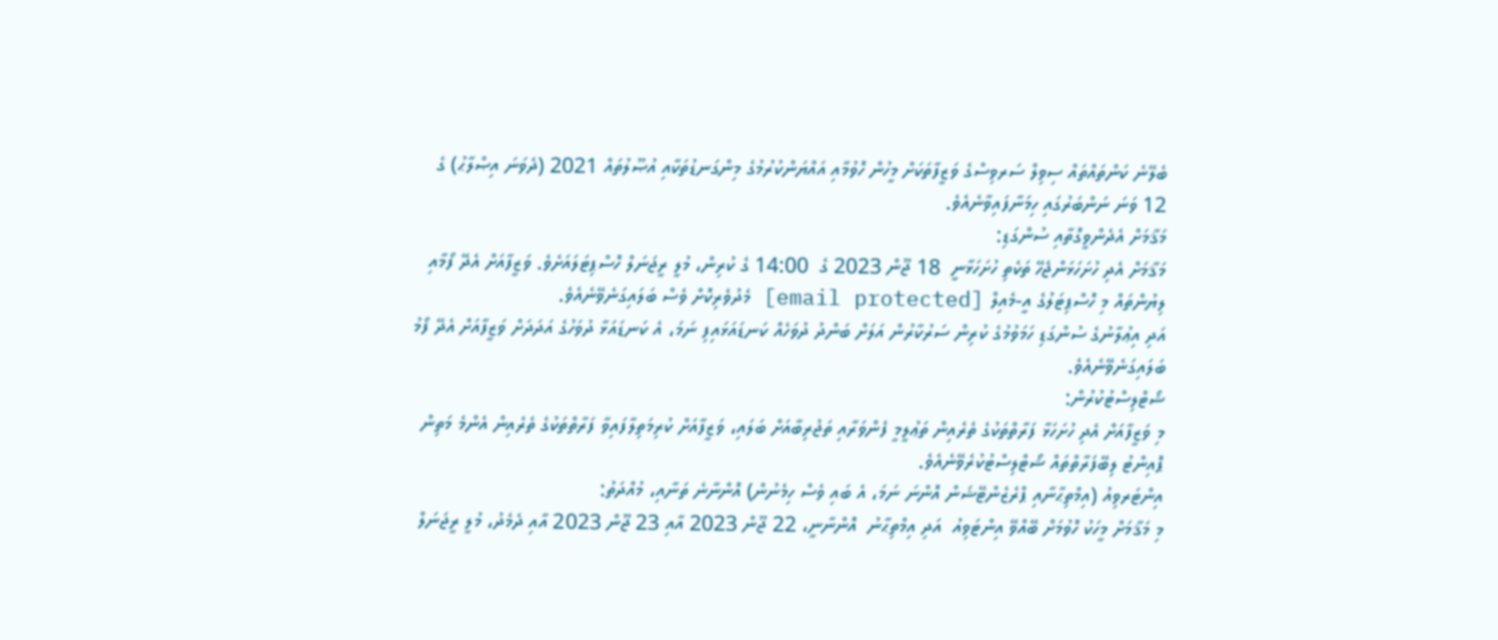ބެލޭނެ ކަންތައްތައް ސިވިލް ސަރވިސްގެ ވަޒީފާތަކަށް މީހުން ހޮވުމާއި އައްޔަންކުރުމުގެ މިންގަނޑުތަކާއި އުޞޫލުތައް 2021 (ދެވަނަ އިޞްލާޙު) ގެ 12 ވަނަ ނަންބަރުގައި ހިމަނާފައިވާނެއެވެ.
މަޤާމަށް އެދެންވީގޮތާއި ސުންގަޑި:
މަޤާމަށް އެދި ހުށަހަޅަންޖެހޭ ތަކެތި ހުށަހަޅާނީ  18 ޖޫން 2023 ގެ  14:00 ގެ ކުރިން، މުލީ ރީޖަނަލް ހޮސްޕިޓަލައަށެވެ. ވަޒީފާއަށް އެދޭ ފޯމާއި ލިޔުންތައް މި ހޮސްޕިޓަލުގެ އީ-މެއިލް [email protected] މެދުވެރިކޮށް ވެސް ބަލައިގަނެވޭނެއެވެ.
އަދި އިޢުލާނުގެ ސުންގަޑި ހަމަވުމުގެ ކުރިން ސަރުކާރުން އަލަށް ބަންދު ދުވަހެއް ކަނޑައަޅައިފި ނަމަ، އެ ކަނޑައަޅާ ދުވަހުގެ އަދަދަށް ވަޒީފާއަށް އެދޭ ފޯމު ބަލައިގަނެވޭނެއެވެ.
ޝޯޓްލިސްޓުކުރުން:
މި ވަޒީފާއަށް އެދި ހުށަހަޅާ ފަރާތްތަކުގެ ތެރެއިން ތަޢުލީމީ ފެންވަރާއި ތަޖުރިބާއަށް ބަލައި، ވަޒީފާއަށް ކުރިމަތިލާފައިވާ ފަރާތްތަކުގެ ތެރެއިން އެންމެ މަތިން ޕޮއިންޓު ލިބޭފަރާތްތައް ޝޯޓްލިސްޓުކުރެވޭނެއެވެ.
އިންޓަރވިއު (އިމްތިޙާނާއި ޕްރެޒެންޓޭޝަން އޮންނަ ނަމަ، އެ ބައި ވެސް ހިމެނުން) އޮންނާނެ ތަނާއި، މުއްދަތު:
މި މަޤާމަށް މީހަކު ހޮވުމަށް ބޭއްވޭ އިންޓަވިއު  އަދި އިމްތިޙާނު  އޮންނާނީ، 22 ޖޫން 2023 އާއި 23 ޖޫން 2023 އާއި ދެމެދު، މުލީ ރީޖަނަލް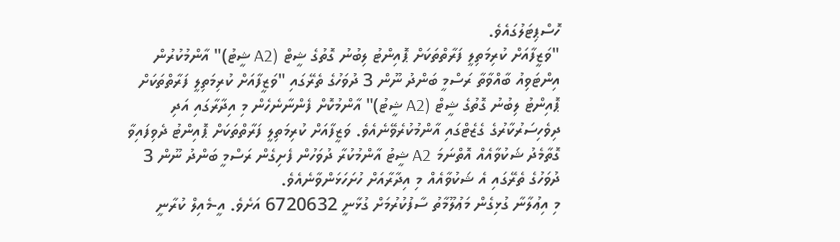ހޮސްޕިޓަލުގައެވެ.
"ވަޒީފާއަށް ކުރިމަތިލީ ފަރާތްތަކަށް ޕޮއިންޓު ލިބުނު ގޮތުގެ ޝީޓް (A2 ޝީޓު)" އާންމުކުރުން
އިންޓަވިއު ބާއްވާތާ ރަސްމީ ބަންދު ނޫން 3 ދުވަހުގެ ތެރޭގައި "ވަޒީފާއަށް ކުރިމަތިލީ ފަރާތްތަކަށް ޕޮއިންޓު ލިބުނު ގޮތުގެ ޝީޓް (A2 ޝީޓު)" އާންމުކޮށް ފެންނާނެހެން މި އިދާރާގައި އަދި ދިވެހިސަރުކާރުގެ ގެޒެޓްގައި އާންމުކުރެވޭނެއެވެ. ވަޒީފާއަށް ކުރިމަތިލީ ފަރާތްތަކަށް ޕޮއިންޓު ދެވިފައިވާ ގޮތާމެދު ޝަކުވާއެއް އޮތްނަމަ A2 ޝީޓު އާންމުކުރާ ދުވަހުން ފެށިގެން ރަސްމީ ބަންދު ނޫން 3 ދުވަހުގެ ތެރޭގައި އެ ޝަކުވާއެއް މި އިދާރާއަށް ހުށަހަޅަންވާނެއެވެ.
މި އިޢުލާނާ ގުޅިގެން މަޢުލޫމާތު ސާފުކުރުމަށް ގުޅާނީ 6720632 އަށެވެ. އީ-މެއިލް ކުރާނީ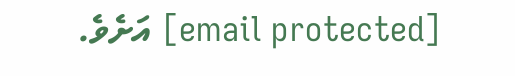[email protected] އަށެވެ.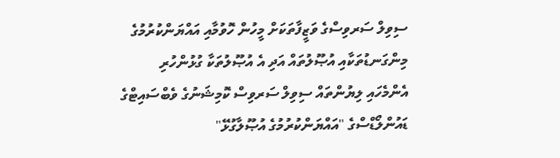ސިވިލް ސަރވިސްގެ ވަޒީފާތަކަށް މީހުން ހޮވުމާއި އައްޔަންކުރުމުގެ މިންގަނޑުތަކާއި އުޞޫލުތައް އަދި އެ އުޞޫލުތަކާ ގުޅުންހުރި އެންމެހައި ލިޔުންތައް ސިވިލް ސަރވިސް ކޮމިޝަނުގެ ވެބްސައިޓްގެ ޑައުންލޯޑްސްގެ "އައްޔަންކުރުމުގެ އުޞޫލާގުޅޭ"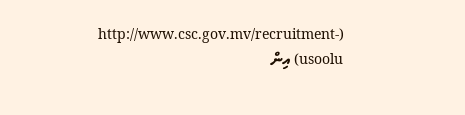(http://www.csc.gov.mv/recruitment-usoolu) އިން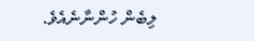ލިބެން ހުންނާނެއެވެ.